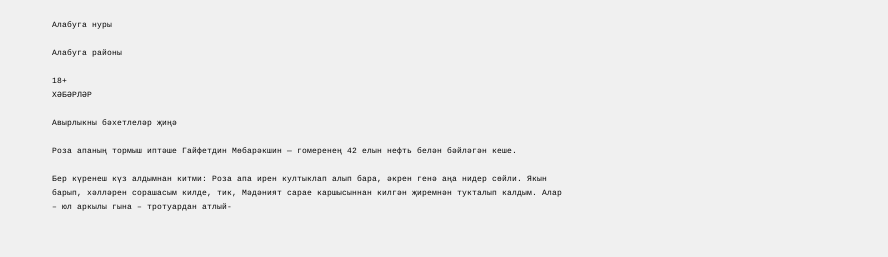Алабуга нуры

Алабуга районы

18+
ХӘБӘРЛӘР

Авырлыкны бәхетлеләр җиңә

Роза апаның тормыш иптәше Гайфетдин Мөбарәкшин — гомеренең 42 елын нефть белән бәйләгән кеше.

Бер күренеш күз алдымнан китми: Роза апа ирен култыклап алып бара, әкрен генә аңа нидер сөйли. Якын барып, хәлләрен сорашасым килде, тик, Мәдәният сарае каршысыннан килгән җиремнән тукталып калдым. Алар – юл аркылы гына – тротуардан атлый-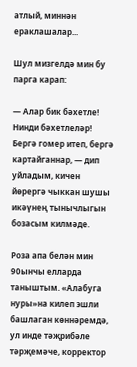атлый, миннән ераклашалар...

Шул мизгелдә мин бу парга карап:

— Алар бик бәхетле! Нинди бәхетлеләр! Бергә гомер итеп, бергә картайганнар, — дип уйладым, кичен йөрергә чыккан шушы икәүнең тынычлыгын бозасым килмәде.

Роза апа белән мин 90ынчы елларда таныштым. «Алабуга нуры»на килеп эшли башлаган көннәремдә, ул инде тәҗрибәле тәрҗемәче, корректор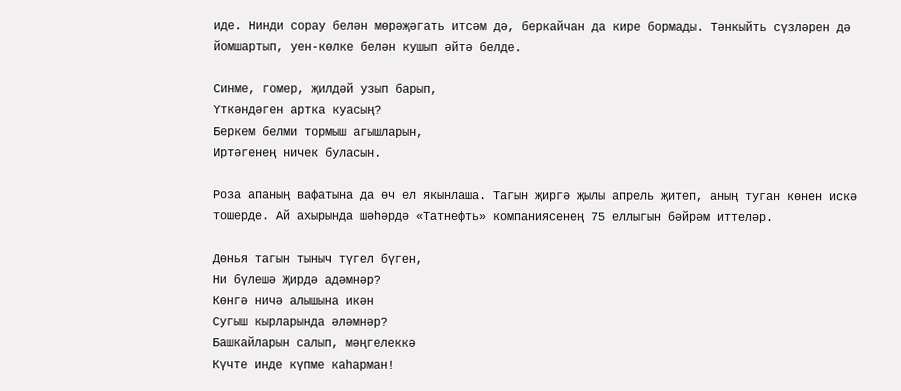иде. Нинди сорау белән мөрәҗәгать итсәм дә, беркайчан да кире бормады. Тәнкыйть сүзләрен дә йомшартып, уен-көлке белән кушып әйтә белде.

Синме, гомер, җилдәй узып барып,
Үткәндәген артка куасың?
Беркем белми тормыш агышларын,
Иртәгенең ничек буласын.

Роза апаның вафатына да өч ел якынлаша. Тагын җиргә җылы апрель җитеп, аның туган көнен искә тошерде. Ай ахырында шәһәрдә «Татнефть» компаниясенең 75 еллыгын бәйрәм иттеләр.

Дөнья тагын тыныч түгел бүген,
Ни бүлешә Җирдә адәмнәр?
Көнгә ничә алышына икән
Сугыш кырларында әләмнәр?
Башкайларын салып, мәңгелеккә
Күчте инде күпме каһарман!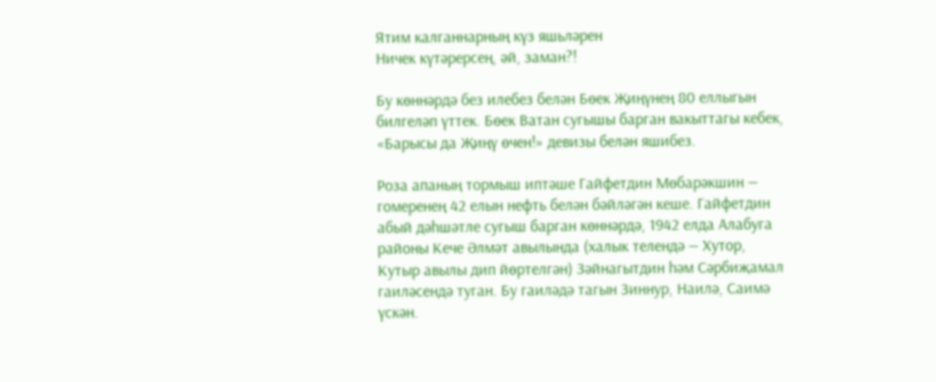Ятим калганнарның күз яшьләрен
Ничек күтәрерсең, әй, заман?!

Бу көннәрдә без илебез белән Бөек Җиңүнең 80 еллыгын билгеләп үттек. Бөек Ватан сугышы барган вакыттагы кебек, «Барысы да Җиңү өчен!» девизы белән яшибез.

Роза апаның тормыш иптәше Гайфетдин Мөбарәкшин — гомеренең 42 елын нефть белән бәйләгән кеше. Гайфетдин абый дәһшәтле сугыш барган көннәрдә, 1942 елда Алабуга районы Кече Әлмәт авылында (халык телендә — Хутор, Кутыр авылы дип йөртелгән) Зәйнагытдин һәм Сәрбиҗамал гаиләсендә туган. Бу гаиләдә тагын Зиннур, Наилә, Саимә үскән.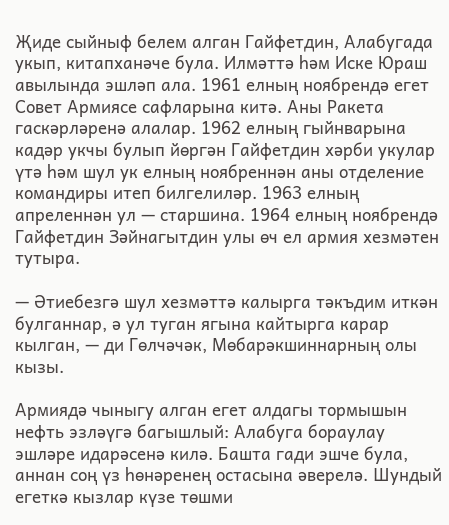Җиде сыйныф белем алган Гайфетдин, Алабугада укып, китапханәче була. Илмәттә һәм Иске Юраш авылында эшләп ала. 1961 елның ноябрендә егет Совет Армиясе сафларына китә. Аны Ракета гаскәрләренә алалар. 1962 елның гыйнварына кадәр укчы булып йөргән Гайфетдин хәрби укулар үтә һәм шул ук елның ноябреннән аны отделение командиры итеп билгелиләр. 1963 елның апреленнән ул — старшина. 1964 елның ноябрендә Гайфетдин Зәйнагытдин улы өч ел армия хезмәтен тутыра.

— Әтиебезгә шул хезмәттә калырга тәкъдим иткән булганнар, ә ул туган ягына кайтырга карар кылган, — ди Гөлчәчәк, Мөбарәкшиннарның олы кызы.

Армиядә чыныгу алган егет алдагы тормышын нефть эзләүгә багышлый: Алабуга бораулау эшләре идарәсенә килә. Башта гади эшче була, аннан соң үз һөнәренең остасына әверелә. Шундый егеткә кызлар күзе төшми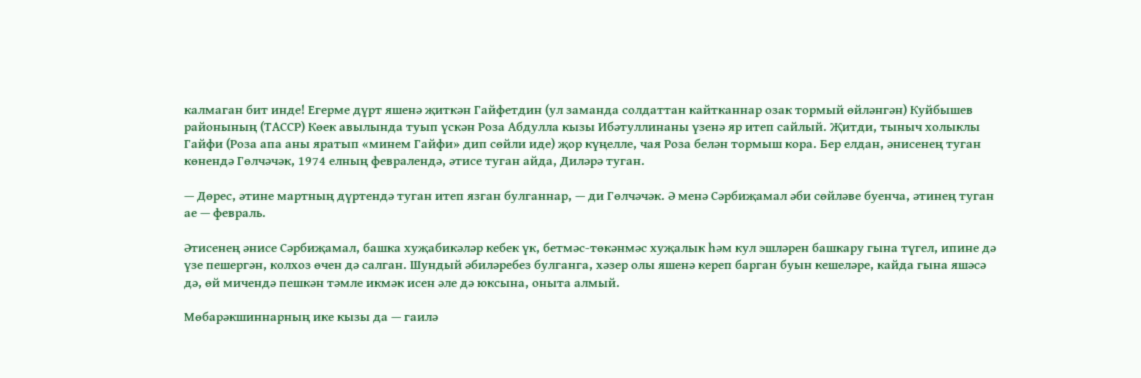калмаган бит инде! Егерме дүрт яшенә җиткән Гайфетдин (ул заманда солдаттан кайтканнар озак тормый өйләнгән) Куйбышев районының (ТАССР) Көек авылында туып үскән Роза Абдулла кызы Ибәтуллинаны үзенә яр итеп сайлый. Җитди, тыныч холыклы Гайфи (Роза апа аны яратып «минем Гайфи» дип сөйли иде) җор күңелле, чая Роза белән тормыш кора. Бер елдан, әнисенең туган көнендә Гөлчәчәк, 1974 елның февралендә, әтисе туган айда, Диләрә туган.

— Дөрес, әтине мартның дүртендә туган итеп язган булганнар, — ди Гөлчәчәк. Ә менә Сәрбиҗамал әби сөйләве буенча, әтинең туган ае — февраль.

Әтисенең әнисе Сәрбиҗамал, башка хуҗабикәләр кебек үк, бетмәс-төкәнмәс хуҗалык һәм кул эшләрен башкару гына түгел, ипине дә үзе пешергән, колхоз өчен дә салган. Шундый әбиләребез булганга, хәзер олы яшенә кереп барган буын кешеләре, кайда гына яшәсә дә, өй мичендә пешкән тәмле икмәк исен әле дә юксына, оныта алмый.

Мөбарәкшиннарның ике кызы да — гаилә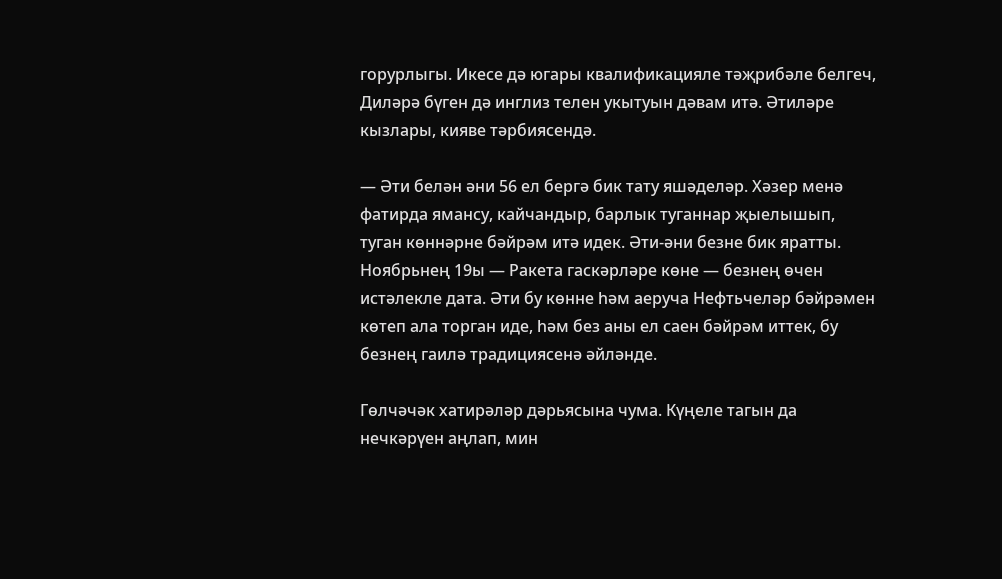горурлыгы. Икесе дә югары квалификацияле тәҗрибәле белгеч, Диләрә бүген дә инглиз телен укытуын дәвам итә. Әтиләре кызлары, кияве тәрбиясендә.

— Әти белән әни 56 ел бергә бик тату яшәделәр. Хәзер менә фатирда ямансу, кайчандыр, барлык туганнар җыелышып, туган көннәрне бәйрәм итә идек. Әти-әни безне бик яратты. Ноябрьнең 19ы — Ракета гаскәрләре көне — безнең өчен истәлекле дата. Әти бу көнне һәм аеруча Нефтьчеләр бәйрәмен көтеп ала торган иде, һәм без аны ел саен бәйрәм иттек, бу безнең гаилә традициясенә әйләнде.

Гөлчәчәк хатирәләр дәрьясына чума. Күңеле тагын да нечкәрүен аңлап, мин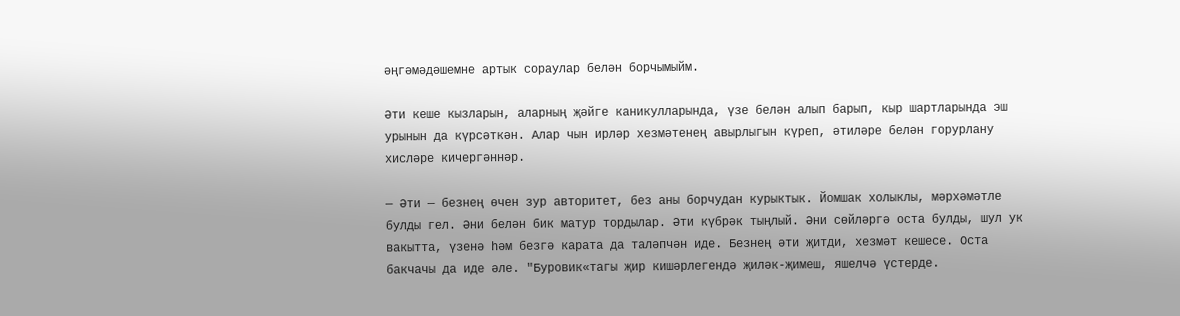әңгәмәдәшемне артык сораулар белән борчымыйм.

Әти кеше кызларын, аларның җәйге каникулларында, үзе белән алып барып, кыр шартларында эш урынын да күрсәткән. Алар чын ирләр хезмәтенең авырлыгын күреп, әтиләре белән горурлану хисләре кичергәннәр.

— Әти — безнең өчен зур авторитет, без аны борчудан курыктык. Йомшак холыклы, мәрхәмәтле булды гел. Әни белән бик матур тордылар. Әти күбрәк тыңлый. Әни сөйләргә оста булды, шул ук вакытта, үзенә һәм безгә карата да таләпчән иде. Безнең әти җитди, хезмәт кешесе. Оста бакчачы да иде әле. "Буровик«тагы җир кишәрлегендә җиләк-җимеш, яшелчә үстерде.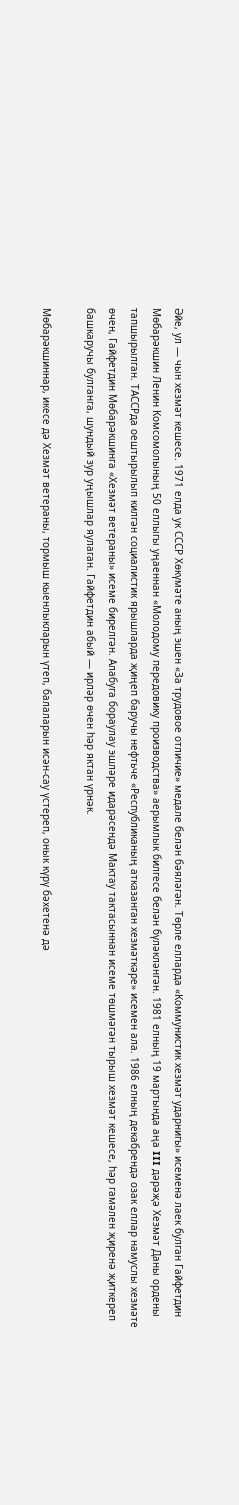Әйе, ул — чын хезмәт кешесе. 1971 елда ук СССР Хөкүмәте аның эшен «За трудовое отличие» медале белән бәяләгән. Төрле елларда «Коммунистик хезмәт ударнигы» исеменә лаек булган Гайфетдин Мөбарәкшин Ленин Комсомолының 50 еллыгы уңаеннан «Молодому передовику производства» аерымлык билгесе белән бүләкләнгән. 1981 елның 19 мартында аңа III дәрәҗә Хезмәт Даны ордены тапшырылган. ТАССРда оештырылып килгән социалистик ярышларда җиңеп баручы нефтьче «Республиканың атказанган хезмәткәре» исемен ала. 1986 елның декабрендә озак еллар намуслы хезмәте өчен, Гайфетдин Мөбарәкшинга «Хезмәт ветераны» исеме бирелгән. Алабуга бораулау эшләре идарәсендә Мактау тактасыннан исеме төшмәгән тырыш хезмәт кешесе, һәр гамәлен җиренә җиткереп башкаручы булганга, шундый зур уңышлар яулаган. Гайфетдин абый — ирләр өчен һәр яктан үрнәк.

Мөбарәкшиннар, икесе дә Хезмәт ветераны, тормыш кыенлыкларын үтеп, балаларын исән-сау үстереп, онык күрү бәхетенә дә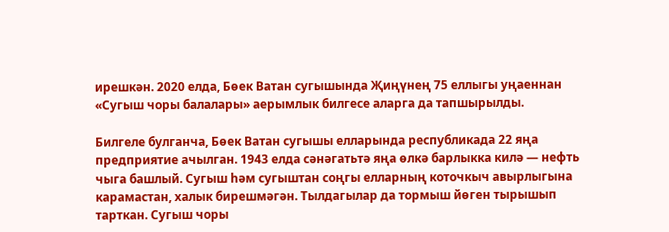ирешкән. 2020 елда, Бөек Ватан сугышында Җиңүнең 75 еллыгы уңаеннан «Сугыш чоры балалары» аерымлык билгесе аларга да тапшырылды.

Билгеле булганча, Бөек Ватан сугышы елларында республикада 22 яңа предприятие ачылган. 1943 елда сәнәгатьтә яңа өлкә барлыкка килә — нефть чыга башлый. Сугыш һәм сугыштан соңгы елларның коточкыч авырлыгына карамастан, халык бирешмәгән. Тылдагылар да тормыш йөген тырышып тарткан. Сугыш чоры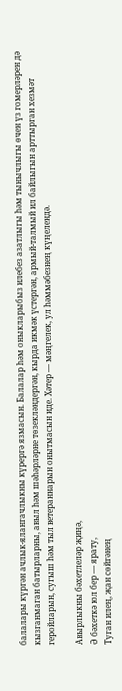балалары күргән ачлык-ялангачлыкны күрергә язмасын. Балалар һәм оныкларыбыз илебез азатлыгы һәм тынычлыгы өчен үз гомерләрен дә кызганмаган батырларны, авыл һәм шәһәрләрне төзекләндергән, кырда икмәк үстергән, армый-талмый ил байлыгын арттырган хезмәт геройларын, сугыш һәм тыл ветераннарын онытмасын иде. Хәтер — мәңгелек, ул һәммәбезнең күңелендә.

Авырлыкны бәхетлеләр җиңә,
Ә бәхеткә юл бер — ярату,
Туган илең, җан сөйгәнең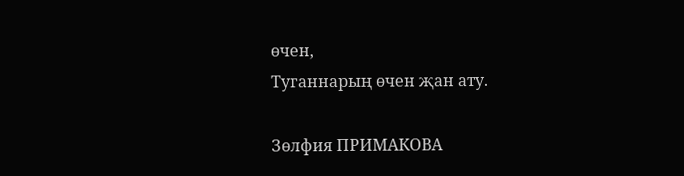өчен,
Туганнарың өчен җан ату.

Зөлфия ПРИМАКОВА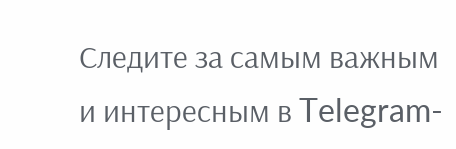Следите за самым важным и интересным в Telegram-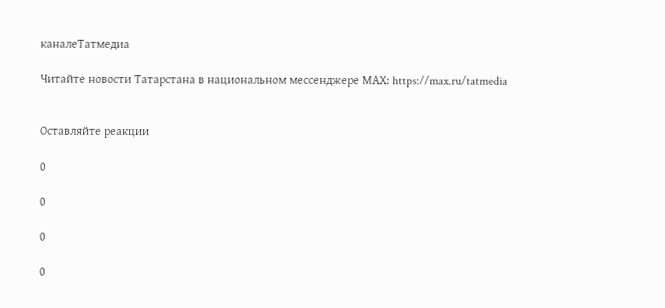каналеТатмедиа

Читайте новости Татарстана в национальном мессенджере MАХ: https://max.ru/tatmedia


Оставляйте реакции

0

0

0

0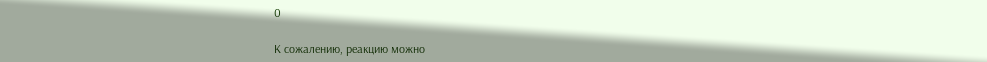0

К сожалению, реакцию можно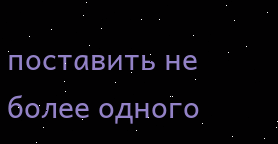поставить не более одного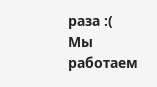раза :(
Мы работаем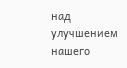над улучшением нашего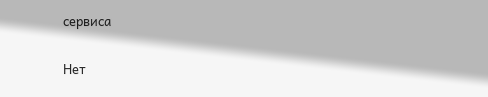сервиса

Нет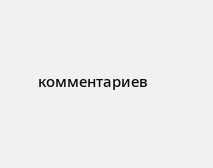комментариев